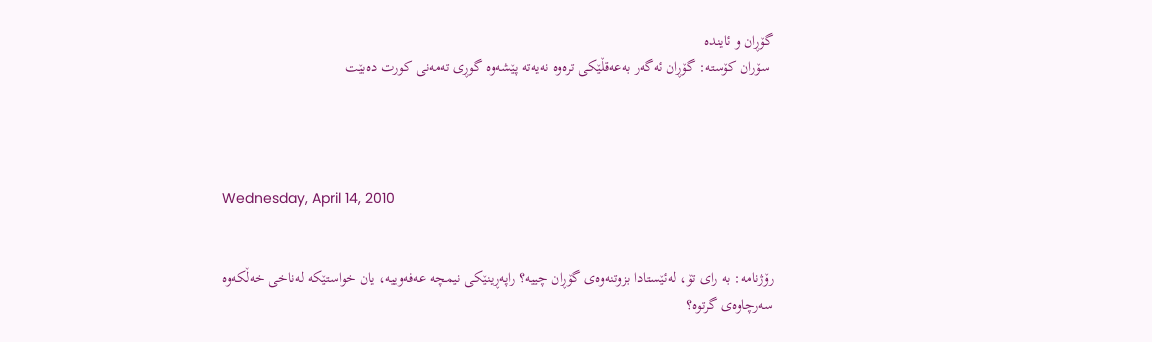گۆڕان و ئاینده‌
 سۆران كۆسته‌: گۆڕان ئه‌گه‌ر به‌عه‌قڵێكی‌ تره‌وه‌ نه‌یه‌ته‌ پێشه‌وه‌ گوڕی‌ ته‌مه‌نی‌ كورت ده‌بێت




Wednesday, April 14, 2010


رۆژنامه‌: به‌ رای تۆ، له‌ئێستادا بزوتنه‌وه‌ی گۆڕان چییه‌؟ راپه‌ڕینێكی نیمچه‌ عه‌فه‌وییه‌، یان خواستێكه‌ له‌ناخی خه‌ڵكه‌وه‌ سه‌رچاوه‌ی گرتوه‌؟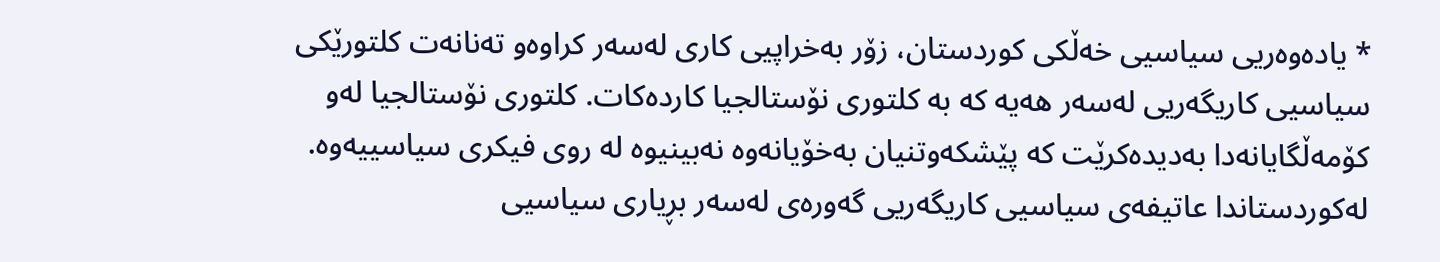* یاده‌وه‌ریی سیاسیی خه‌ڵكی كوردستان، زۆر به‌خراپیی كاری له‌سه‌ر كراوه‌و ته‌نانه‌ت كلتورێكی سیاسیی كاریگه‌ریی له‌سه‌ر هه‌یه‌ كه‌ به‌ كلتوری نۆستالجیا كارده‌كات. كلتوری نۆستالجیا له‌و كۆمه‌ڵگایانه‌دا به‌دیده‌كرێت كه‌ پێشكه‌وتنیان به‌خۆیانه‌وه‌ نه‌بینیوه‌ له‌ روی فیكری سیاسییه‌وه‌. له‌كوردستاندا عاتیفه‌ی سیاسیی كاریگه‌ریی گه‌وره‌ی له‌سه‌ر بڕیاری سیاسیی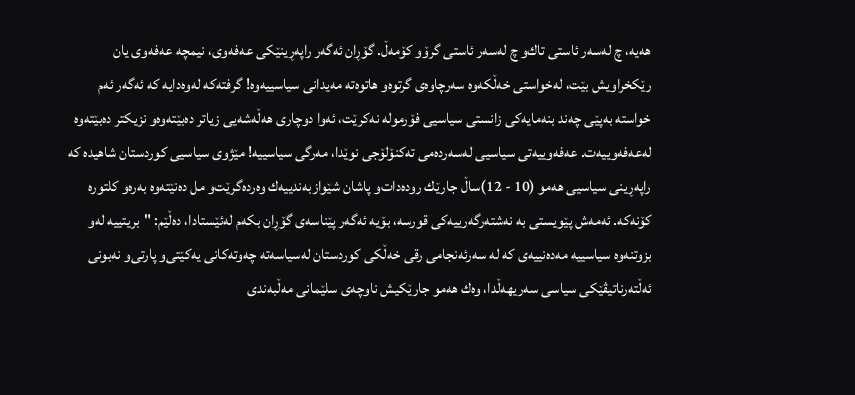هه‌یه‌، چ له‌سه‌ر ئاستی تاك‌و چ له‌سه‌ر ئاستی گرۆو كۆمه‌ڵ‌. گۆڕان ئه‌گه‌ر راپه‌ڕینێكی عه‌فه‌وی، نیمچه‌ عه‌فه‌وی یان رێكخراویش بێت، له‌خواستی خه‌ڵكه‌وه‌ سه‌رچاوه‌ی گرتوه‌و هاتوه‌ته‌ مه‌یدانی سیاسییه‌وه‌! گرفته‌كه‌ له‌وه‌دایه‌ كه‌ ئه‌گه‌ر ئه‌م خواسته‌ به‌پێی چه‌ند بنه‌مایه‌كی زانستی سیاسیی فۆرموله‌ نه‌كرێت، ئه‌وا دوچاری هه‌ڵه‌شه‌یی زیاتر ده‌بێته‌وه‌و نزیكتر ده‌بێته‌وه‌ له‌عه‌فه‌وییه‌ت. عه‌فه‌وییه‌تی سیاسیی له‌سه‌رده‌می ته‌كنۆلۆجی نوێدا، مه‌رگی سیاسییه‌! مێژوی سیاسیی كوردستان شاهیده‌ كه‌ راپه‌ڕینی سیاسیی هه‌مو (10 - 12)ساڵ‌ جارێك روده‌دات‌و پاشان شێوازبه‌ندییه‌ك وه‌رده‌گرێت‌و مل ده‌نێته‌وه‌ به‌ره‌و كلتوره‌ كۆنه‌كه‌. ئه‌مه‌ش پێویستی به‌ نه‌شته‌رگه‌رییه‌كی قورسه‌، بۆیه‌ ئه‌گه‌ر پێناسه‌ی گۆڕان بكه‌م له‌ئێستادا، ده‌ڵێم: "بریتییه‌ له‌و بزوتنه‌وه‌ سیاسییه‌ مه‌ده‌نییه‌ی كه‌ له‌ سه‌رئه‌نجامی رقی خه‌ڵكی كوردستان له‌سیاسه‌ته‌ چه‌وته‌كانی یه‌كێتی‌و پارتی‌و نه‌بونی ئه‌ڵته‌رناتیڤێكی سیاسی سه‌ریهه‌ڵدا، وه‌ك هه‌مو جارێكیش ناوچه‌ی سلێمانی مه‌ڵبه‌ندی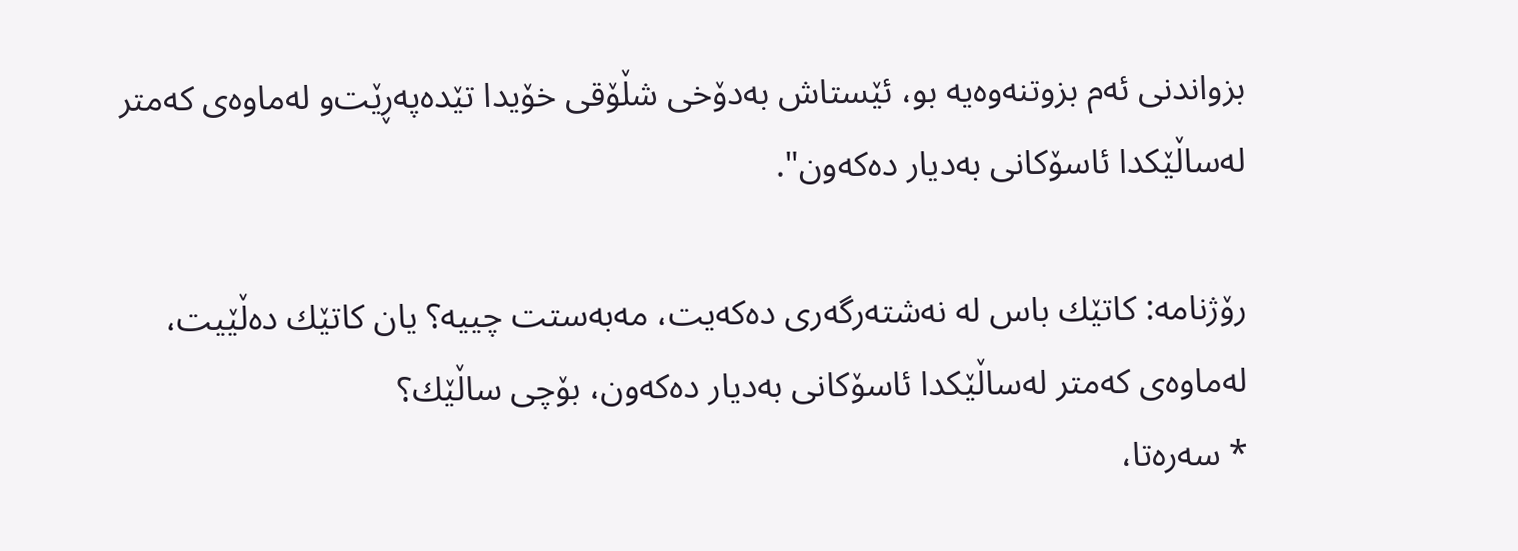بزواندنی ئه‌م بزوتنه‌وه‌یه‌ بو، ئێستاش به‌دۆخی شڵۆقی خۆیدا تێده‌په‌ڕێت‌و له‌ماوه‌ی كه‌متر له‌ساڵێكدا ئاسۆكانی به‌دیار ده‌كه‌ون".

رۆژنامه‌: كاتێك باس له‌ نه‌شته‌رگه‌ری ده‌كه‌یت، مه‌به‌ستت چییه‌؟ یان كاتێك ده‌ڵێیت، له‌ماوه‌ی كه‌متر له‌ساڵێكدا ئاسۆكانی به‌دیار ده‌كه‌ون، بۆچی‌ ساڵێك؟
* سه‌ره‌تا،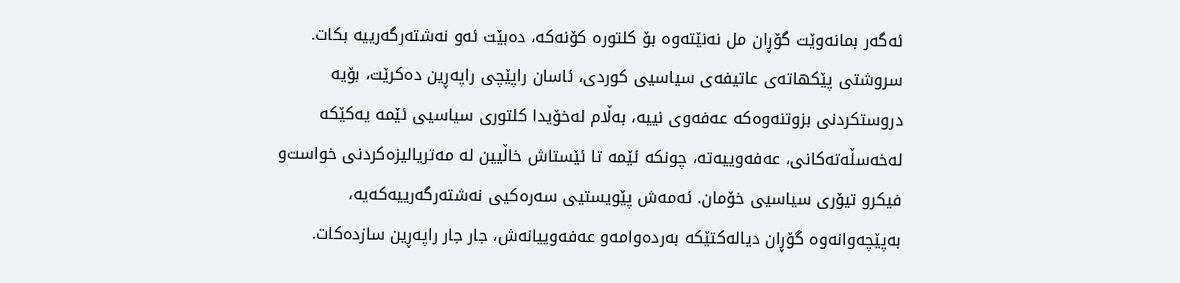ئه‌گه‌ر بمانه‌وێت گۆڕان مل نه‌نێته‌وه‌ بۆ كلتوره‌ كۆنه‌كه‌، ده‌بێت ئه‌و نه‌شته‌رگه‌رییه‌ بكات. سروشتی پێكهاته‌ی عاتیفه‌ی سیاسیی كوردی، ئاسان راپێچی راپه‌ڕین ده‌كرێت، بۆیه‌ دروستكردنی بزوتنه‌وه‌كه‌ عه‌فه‌وی نییه‌، به‌ڵام له‌خۆیدا كلتوری سیاسیی ئێمه‌ یه‌كێكه‌ له‌خه‌سڵه‌ته‌كانی، عه‌فه‌وییه‌ته‌، چونكه‌ ئێمه‌ تا ئێستاش خاڵیین له‌ مه‌تریالیزه‌كردنی خواست‌و فیكر‌و تیۆری سیاسیی خۆمان. ئه‌مه‌ش پێویستیی سه‌ره‌كیی نه‌شته‌رگه‌رییه‌كه‌یه‌، به‌پێچه‌وانه‌وه‌ گۆڕان دیاله‌كتێكه‌ به‌رده‌وامه‌و عه‌فه‌وییانه‌ش، جار جار راپه‌ڕین سازده‌كات.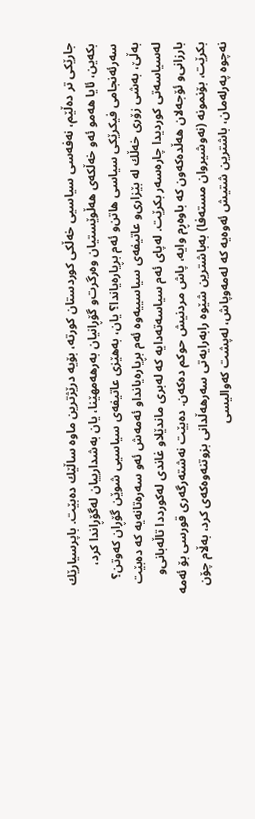جارێكی تر ده‌ڵێم، نه‌فه‌سی سیاسیی خه‌ڵكی كوردستان كورته‌، بۆیه‌ درێژترین ماوه‌ ساڵێك ده‌بێت. باپرسیارێك بكه‌ین، ئایا هه‌مو ئه‌و خه‌ڵكه‌ی هه‌ڵوێستیان وه‌رگرت‌و گۆڕانیان به‌رهه‌مهێنا، یان به‌شدارییان له‌گۆڕاندا كرد، سه‌رئه‌نجامی فیكرێكی سیاسی هاتن‌و ئه‌م بڕیاره‌یاندا؟ یان، به‌هێزی عاتیفه‌ی سیاسیی شوێن گۆڕان كه‌وتن؟ به‌ڵێ‌، به‌شی زۆری خه‌ڵك له‌ بێزاری‌و عاتیفه‌ی سیاسییه‌وه‌ ئه‌م بڕیاره‌یاندا‌و ئه‌مه‌ش ئه‌و سه‌ره‌تانه‌یه‌ كه‌ ده‌بێت له‌سیاسه‌تی كوردیدا چاره‌سه‌ر بكرێت. له‌پای ئه‌م سیاسه‌ته‌دایه‌ كه‌ له‌بری ماندێلا‌و غاندی له‌كورددا تاڵه‌بانی‌و بارزانی‌و ئۆجه‌لان هه‌ڵده‌كه‌ون كه‌ باوه‌ڕم وایه‌، پاش مردنیش حوكم ده‌كه‌ن. ده‌بێت نه‌شته‌رگه‌ری قورسی بۆ ئه‌مه‌ بكرێت، بۆنمونه‌ (نه‌وشیروان مسته‌فا) به‌باشترین شێوه‌ رابه‌رایه‌تی سه‌رهه‌ڵدانی بزوتنه‌وه‌كه‌ی كرد، به‌ڵام چۆن نه‌چوه‌ په‌رله‌مان، باشترین شتیش ئه‌وه‌یه‌ كه‌ له‌مه‌وپاش، له‌پشت كه‌والیسی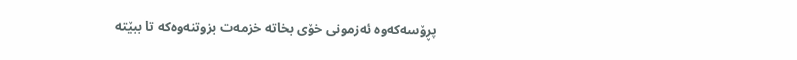پڕۆسه‌كه‌وه‌ ئه‌زمونی خۆی بخاته‌ خزمه‌ت بزوتنه‌وه‌كه‌ تا ببێته‌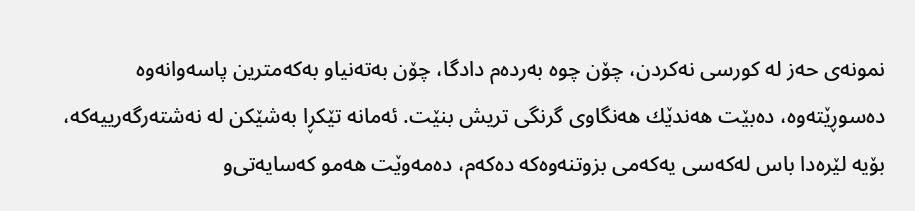نمونه‌ی حه‌ز له‌ كورسی نه‌كردن، چۆن چوه‌ به‌رده‌م دادگا، چۆن به‌ته‌نیا‌و به‌كه‌مترین پاسه‌وانه‌وه‌ ده‌سوڕێته‌وه‌، ده‌بێت هه‌ندێك هه‌نگاوی گرنگی تریش بنێت. ئه‌مانه‌ تێكڕا به‌شێكن له‌ نه‌شته‌رگه‌رییه‌كه‌، بۆیه‌ لێره‌دا باس له‌كه‌سی یه‌كه‌می بزوتنه‌وه‌كه‌ ده‌كه‌م، ده‌مه‌وێت هه‌مو كه‌سایه‌تی‌و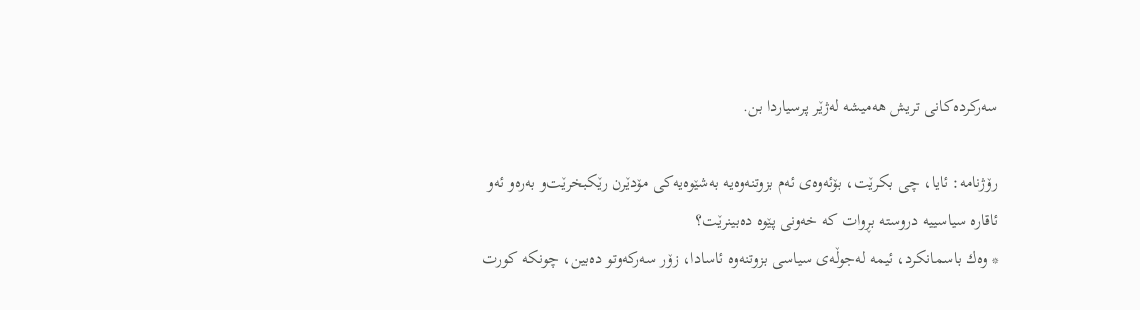سه‌ركرده‌كانی تریش هه‌میشه‌ له‌ژێر پرسیاردا بن.

رۆژنامه‌: ئایا، چی‌ بكرێت، بۆئه‌وه‌ی‌ ئه‌م بزوتنه‌وه‌یه‌ به‌شێوه‌یه‌كی‌ مۆدێرن رێكبخرێت‌و به‌ره‌و ئه‌و ئاقاره‌ سیاسییه‌ دروسته‌ بڕوات كه‌ خه‌ونی پێوه‌ ده‌بینرێت؟
* وه‌ك باسمانكرد، ئیمه‌ له‌جوڵه‌ی سیاسی بزوتنه‌وه‌ ئاسادا، زۆر سه‌ركه‌وتو ده‌بین، چونكه‌ كورت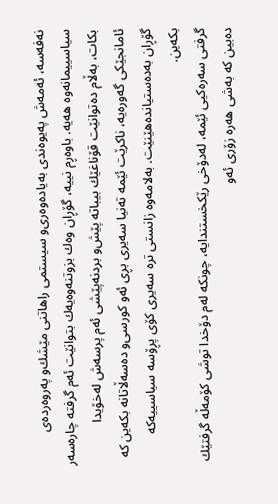نه‌فه‌سه‌، ئه‌مه‌ش په‌یوه‌ندی به‌یاده‌وه‌ری‌و سیستمی راهاتنی مێشك‌و په‌روه‌رده‌ی سیاسییمانه‌وه‌ هه‌یه‌. باوه‌ڕم نییه‌، گۆڕان وه‌ك بزوتنه‌وه‌یه‌ك بتوانێت ئه‌م گرفته‌ چاره‌سه‌ر بكات، به‌ڵام ده‌توانێت قۆناغێك بیباته‌ پێش‌و بردنه‌پێشی ئه‌م پرسه‌ش له‌خۆیدا ئامانجێكی گه‌وره‌یه‌، ناكرێت ئێمه‌ ته‌نیا سه‌یری بڕی ئه‌و كورسی‌و ده‌سه‌ڵاتانه‌ بكه‌ین كه‌ گۆڕان به‌ده‌ستیانده‌هێنێت. به‌لامه‌وه‌ زانستی تره‌ سه‌یری كۆی پڕۆسه‌ سیاسییه‌كه‌ بكه‌ین.
گرفتی سه‌ره‌كیی ئێمه‌، له‌دۆخی رێكخستندایه‌، چونكه‌ له‌م دۆخدا توشی كۆمه‌ڵه‌ گرفتێك ده‌بین كه‌ به‌شی هه‌ره‌ زۆری ئه‌و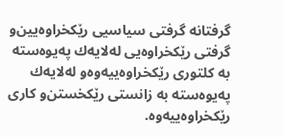گرفتانه‌ گرفتی سیاسیی رێكخراوه‌یین‌و گرفتی رێكخراوه‌یی له‌لایه‌ك په‌یوه‌سته‌ به‌ كلتوری رێكخراوه‌ییه‌وه‌‌و له‌لایه‌ك په‌یوه‌سته‌ به‌ زانستی رێكخستن‌و كاری رێكخراوه‌ییه‌وه‌.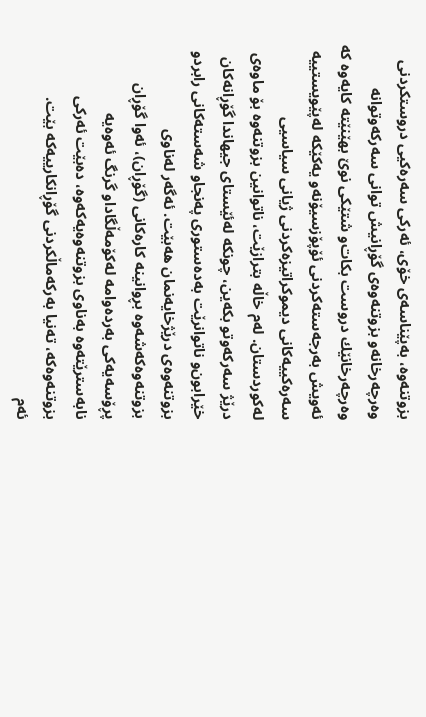بزوتنه‌وه‌، به‌پێناسه‌ی خۆی، ئه‌ركی سه‌ره‌كیی دروستكردنی وه‌رچه‌رخانه‌‌و بزوتنه‌وه‌ی گۆڕانیش توانی سه‌ركه‌وتوانه‌ وه‌رچه‌رخانێك دروست بكات‌و شتێكی نوێ‌ بهێنێته‌ كایه‌وه‌ كه‌ ئه‌ویش به‌رجه‌سته‌كردنی ئۆپۆزسیۆنه‌و یه‌كێكه‌ له‌پێویستییه‌ سه‌ره‌كییه‌كانی دیموكراتیزه‌كردنی ژیانی سیاسیی له‌كوردستان. له‌م خاڵه‌ بترازێت، ناتوانین بزوتنه‌وه‌ بۆ ماوه‌ی درێژ سه‌ركه‌وتو بكه‌ین، چونكه‌ له‌ئێستای جیهاندا گۆڕانه‌كان خێرابون‌و ناتوانرێت به‌ده‌ستوری په‌نجاو شه‌سته‌كانی رابردو بزوتنه‌وه‌ی درێژخایه‌نمان هه‌بێت. ئه‌گه‌ر له‌ناوی بزوتنه‌وه‌كه‌شه‌وه‌ بڕوانینه‌ كاره‌كانی (گۆڕان)، ئه‌وا گۆڕان پڕۆسه‌یه‌كی به‌رده‌وامه‌ له‌كۆمه‌ڵگادا‌و گرنگ ئه‌وه‌یه‌ نابه‌سترێته‌وه‌ به‌ناوی بزوتنه‌وه‌یه‌كه‌وه‌، ده‌بێت ئه‌ركی بزوتنه‌وه‌كه‌، ته‌نیا به‌ركه‌ماڵكردنی گۆڕانكارییه‌كه‌ بێت.
ئه‌م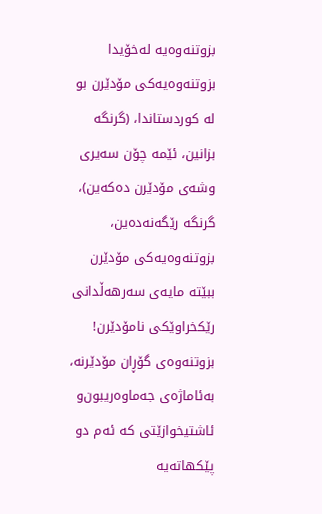بزوتنه‌وه‌یه‌ له‌خۆیدا بزوتنه‌وه‌یه‌كی مۆدێرن بو له‌ كوردستاندا، (گرنگه‌ بزانین، ئێمه‌ چۆن سه‌یری وشه‌ی مۆدێرن ده‌كه‌ین)، گرنگه‌ رێگه‌نه‌ده‌ین، بزوتنه‌وه‌یه‌كی مۆدێرن ببێته‌ مایه‌ی سه‌رهه‌ڵدانی رێكخراوێكی نامۆدێرن! بزوتنه‌وه‌ی گۆڕان مۆدێرنه‌، به‌ئاماژه‌ی‌ جه‌ماوه‌ریبون‌و ئاشتیخوازێتی كه‌ ئه‌م دو پێكهاته‌یه‌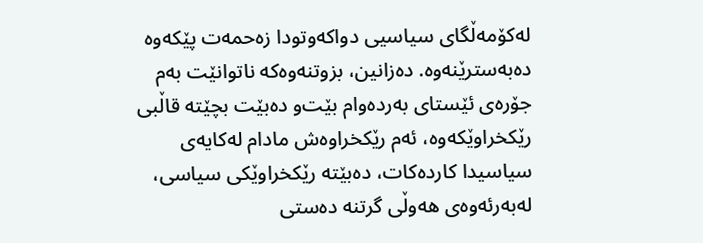له‌كۆمه‌ڵگای سیاسیی دواكه‌وتودا زه‌حمه‌ت پێكه‌وه‌ ده‌به‌سترێنه‌وه‌. ده‌زانین، بزوتنه‌وه‌كه‌ ناتوانێت به‌م جۆره‌ی ئێستای به‌رده‌وام بێت‌و ده‌بێت بچێته‌ قاڵبی رێكخراوێكه‌وه‌، ئه‌م رێكخراوه‌ش مادام له‌كایه‌ی سیاسیدا كارده‌كات، ده‌بێته‌ رێكخراوێكی سیاسی، له‌به‌رئه‌وه‌ی هه‌وڵی گرتنه‌ ده‌ستی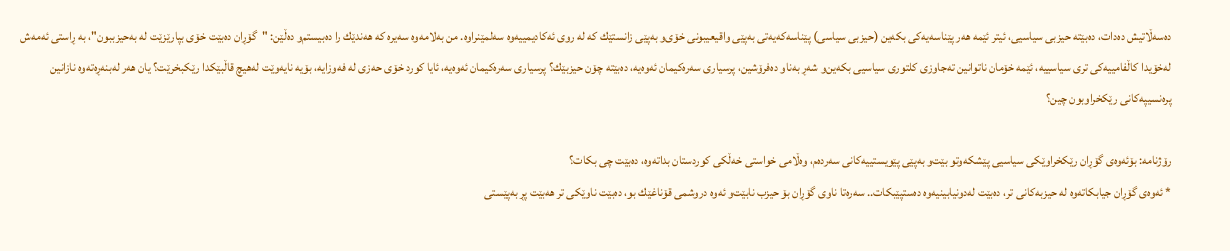ده‌سه‌ڵاتیش ده‌دات، ده‌بێته‌ حیزبی سیاسیی، ئیتر ئێمه‌ هه‌ر پێناسه‌یه‌كی بكه‌ین (حیزبی سیاسی) پێناسه‌كه‌یه‌تی به‌پێی واقیعیبونی خۆی‌و به‌پێی زانستێك كه‌ له‌ روی ئه‌كادیمییه‌وه‌ سه‌لمێنراوه‌. من به‌لامه‌وه‌ سه‌یره‌ كه‌ هه‌ندێك را ده‌بیستم‌و ده‌ڵێن: "گۆڕان ده‌بێت خۆی بپارێزێت له‌ به‌حیزببون"، به‌ ڕاستی ئه‌مه‌ش له‌خۆیدا كاڵفامییه‌كی تری سیاسییه‌، ئێمه‌ خۆمان ناتوانین ته‌جاوزی كلتوری سیاسیی بكه‌ین‌و شه‌ڕ به‌ناو ده‌فرۆشین، پرسیاری سه‌ره‌كیمان ئه‌وه‌یه‌، ده‌بێته‌ چۆن حیزبێك؟ پرسیاری سه‌ره‌كیمان ئه‌وه‌یه‌، ئایا كورد خۆی حه‌زی له‌ فه‌وزایه‌، بۆیه‌ نایه‌وێت له‌هیچ قاڵبێكدا رێكبخرێت؟ یان هه‌ر له‌بنه‌ڕه‌ته‌وه‌ نازانین پره‌نسیپه‌كانی رێكخراوبون چین؟

رۆژنامه‌: بۆئه‌وه‌ی‌ گۆڕان رێكخراوێكی سیاسیی پێشكه‌وتو بێت‌و به‌پێی پێویستییه‌كانی سه‌رده‌م، وه‌ڵامی خواستی خه‌ڵكی كوردستان بداته‌وه‌، ده‌بێت چی بكات؟
* ئه‌وه‌ی گۆڕان جیابكاته‌وه‌ له‌ حیزبه‌كانی تر، ده‌بێت له‌دونیابینیه‌وه‌ ده‌ستپێبكات.. سه‌ره‌تا ناوی گۆڕان بۆ حیزب نابێت‌و ئه‌وه‌ دروشمی قۆناغێك بو، ده‌بێت ناوێكی تر هه‌بێت پڕ به‌پێستی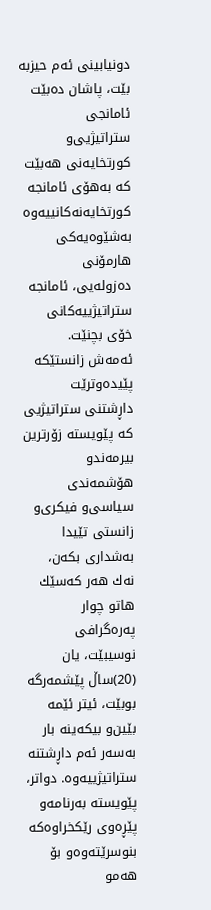دونیابینی ئه‌م حیزبه‌ بێت، پاشان ده‌بێت ئامانجی ستراتیژیی‌و كورتخایه‌نی هه‌بێت كه‌ به‌هۆی ئامانجه‌ كورتخایه‌نه‌كانییه‌وه‌ به‌شێوه‌یه‌كی هارمۆنی ده‌زوله‌یی، ئامانجه‌ ستراتیژییه‌كانی خۆی بچنێت. ئه‌مه‌ش زانستێكه‌ پێیده‌وترێت داڕشتنی ستراتیژیی كه‌ پێویسته‌ زۆرترین بیرمه‌ند‌و هۆشمه‌ندی سیاسی‌و فیكری‌و زانستی تێیدا به‌شداری بكه‌ن، نه‌ك هه‌ر كه‌سێك هاتو چوار په‌ره‌گرافی نوسیبێت، یان (20)ساڵ‌ پێشمه‌رگه‌ بوبێت، ئیتر ئێمه‌ بێین‌و بیكه‌ینه‌ بار به‌سه‌ر ئه‌م داڕشتنه‌ ستراتیژییه‌وه‌. دواتر، پێویسته‌ به‌رنامه‌‌و پێڕه‌وی رێكخراوه‌كه‌ بنوسرێته‌وه‌‌و بۆ هه‌مو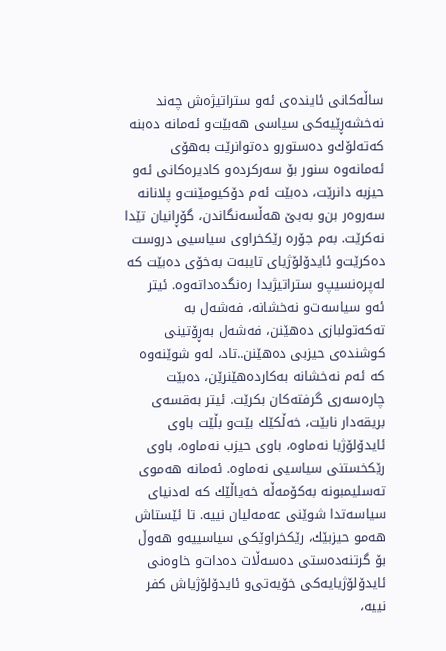ساڵه‌كانی ئاینده‌ی ئه‌و ستراتیژه‌ش چه‌ند نه‌خشه‌ڕێیه‌كی سیاسی هه‌بێت‌و ئه‌مانه‌ ده‌بنه‌ كه‌ته‌لۆك‌و ده‌ستور‌و ده‌توانرێت به‌هۆی ئه‌مانه‌وه‌ سنور بۆ سه‌ركرده‌و كادیره‌كانی ئه‌و حیزبه‌ دانرێت، ده‌بێت ئه‌م دۆكیومێنت‌و پلانانه‌ سه‌روه‌ر بن‌و به‌بێ‌ هه‌ڵسه‌نگاندن، گۆڕانیان تێدا نه‌كرێت. به‌م جۆره‌ رێكخراوی سیاسیی دروست ده‌كرێت‌و ئایدۆلۆژیای تایبه‌ت به‌خۆی ده‌بێت كه‌ له‌پره‌نسیپ‌و ستراتیژیدا ره‌نگده‌داته‌وه‌. ئیتر ئه‌و سیاسه‌ت‌و نه‌خشانه‌، فه‌شه‌ل به‌ ته‌كه‌تولبازی ده‌هێنن، فه‌شه‌ل به‌ڕۆتینی كوشنده‌ی حیزبی ده‌هێنن..تاد، له‌و شوێنه‌وه‌ كه‌ ئه‌م نه‌خشانه‌ به‌كارده‌هێنرێن، ده‌بێت چاره‌سه‌ری گرفته‌كان بكرێت. ئیتر به‌قسه‌ی بریقه‌دار نابێت، خه‌ڵكێك بێت‌و بڵێت باوی ئایدۆلۆژیا نه‌ماوه‌، باوی حیزب نه‌ماوه‌، باوی رێكخستنی سیاسیی نه‌ماوه‌. ئه‌مانه‌ هه‌موی ته‌سلیمبونه‌ به‌كۆمه‌ڵه‌ خه‌یاڵێك كه‌ له‌دنیای سیاسه‌تدا شوێنی عه‌مه‌لیان نییه‌. تا ئێستاش هه‌مو حیزبێك، رێكخراوێكی سیاسییه‌‌و هه‌وڵ‌ بۆ گرتنه‌ده‌ستی ده‌سه‌ڵات ده‌دات‌و خاوه‌نی ئایدۆلۆژیایه‌كی خۆیه‌تی‌و ئایدۆلۆژیاش كفر نییه‌،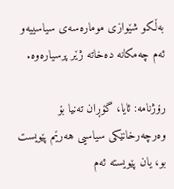به‌ڵكو شێوازی موماره‌سه‌ی سیاسییه‌‌و ئه‌م چه‌مكانه‌ ده‌خاته‌ ژێر پرسیاره‌وه‌.

رۆژنامه‌: ئایا، گۆڕان ته‌نیا بۆ وه‌رچه‌رخانێكی سیاسیی‌ هه‌رێم پێویست بو، یان پێویسته‌ ئه‌م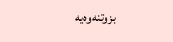بزوتنه‌وه‌یه‌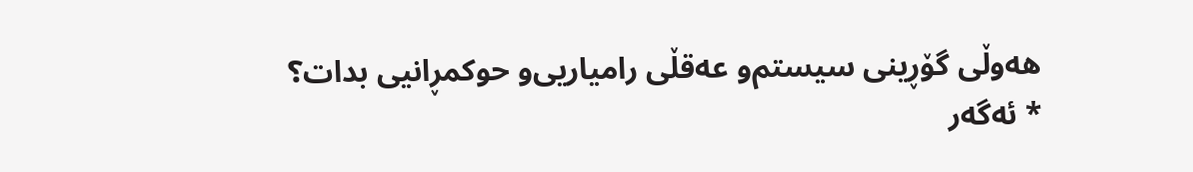هه‌وڵی‌ گۆڕینی سیستم‌و عه‌قڵی‌ رامیاریی‌‌و حوكمڕانیی‌ بدات؟
* ئه‌گه‌ر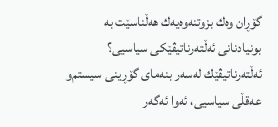گۆڕان وه‌ك بزوتنه‌وه‌یه‌ك هه‌ڵناسێت به‌ بونیادنانی ئه‌ڵته‌رناتیڤێكی سیاسیی؟ ئه‌ڵته‌رناتیڤێك له‌سه‌ر بنه‌مای گۆڕینی سیستم‌و عه‌قڵی سیاسیی، ئه‌وا ئه‌گه‌ر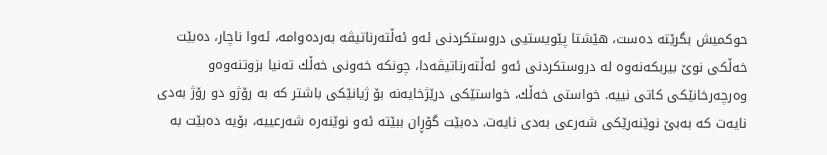حوكمیش بگرێته‌ ده‌ست، هێشتا پێویستیی دروستكردنی ئه‌و ئه‌ڵته‌رناتیڤه‌ به‌رده‌وامه‌، ئه‌وا ناچار، ده‌بێت خه‌ڵكی نوێ‌ بیربكه‌نه‌وه‌ له‌ دروستكردنی ئه‌و ئه‌ڵته‌رناتیڤه‌دا، چونكه‌ خه‌ونی خه‌ڵك ته‌نیا بزوتنه‌وه‌و وه‌رچه‌رخانێكی كاتی نییه‌. خواستی خه‌ڵك، خواستێكی درێژخایه‌نه‌ بۆ ژیانێكی باشتر كه‌ به‌ رۆژو دو رۆژ به‌دی نایه‌ت كه‌ به‌بێ‌ نوێنه‌رێكی شه‌رعی به‌دی نایه‌ت. ده‌بێت گۆڕان ببێته‌ ئه‌و نوێنه‌ره‌ شه‌رعییه‌، بۆیه‌ ده‌بێت به‌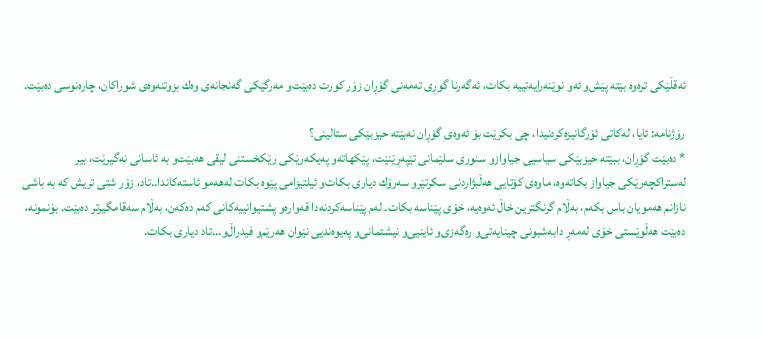ئه‌قڵێكی تره‌وه‌ بێته‌ پێش‌و ئه‌و نوێنه‌رایه‌تییه‌ بكات، ئه‌گه‌رنا گوڕی ته‌مه‌نی گۆڕان زۆر كورت ده‌بێت‌و مه‌رگێكی گه‌نجانه‌ی وه‌ك بزوتنه‌وه‌ی شوراكان، چاره‌نوسی ده‌بێت.

رۆژنامه‌: ئایا، له‌كاتی‌ ئۆرگانیزه‌كردنیدا، چی‌ بكرێت بۆ ئه‌وه‌ی‌ گۆڕان نه‌بێته‌ حیزبێكی‌ ستالینی‌؟
* ده‌بێت گۆڕان، ببێته‌ حیزبێكی سیاسیی جیاواز‌و سنوری سلێمانی تێپه‌ڕێنێت، پێكهاته‌‌و په‌یكه‌رێكی رێكخستنی لیقی هه‌بێت‌و به‌ ئاسانی نه‌گیرێت، بیر له‌ستراكچه‌رێكی جیاواز بكاته‌وه‌، ماوه‌ی كۆتایی هه‌ڵبژاردنی سكرتێر‌و سه‌رۆك دیاری بكات‌و ئیلتیزامی پێوه‌ بكات له‌هه‌مو ئاسته‌كاندا..تاد، زۆر شتی تریش كه‌ به‌ باشی نازانم هه‌مویان باس بكه‌م، به‌ڵام گرنگترین خاڵ‌ ئه‌وه‌یه‌، خۆی پێناسه‌ بكات. له‌م پێناسه‌كردنه‌دا قه‌واره‌و پشتیوانییه‌كانی كه‌م ده‌كه‌ن، به‌ڵام سه‌قامگیرتر ده‌بێت. بۆنمونه‌، ده‌بێت هه‌ڵوێستی خۆی له‌مه‌ڕ دابه‌شبونی چینایه‌تی‌و ره‌گه‌زی‌و ئاینیی‌و نیشتمانی‌و په‌یوه‌ندیی نێوان هه‌رێم‌و فیدراڵ‌‌و...تاد دیاری بكات.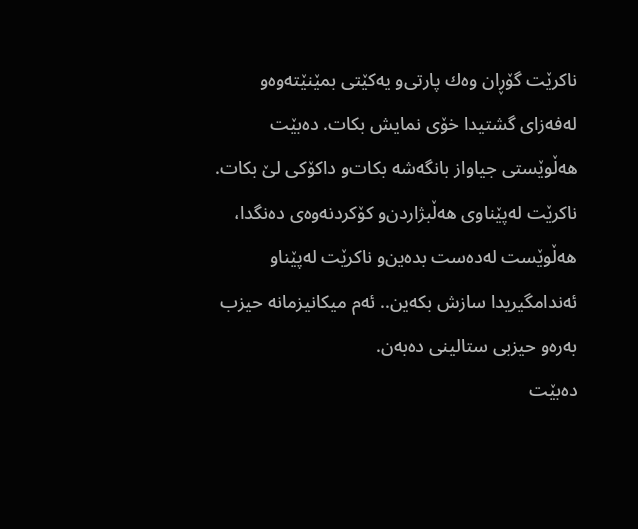ناكرێت گۆڕان وه‌ك پارتی‌و یه‌كێتی بمێنێته‌وه‌‌و له‌فه‌زای گشتیدا خۆی نمایش بكات. ده‌بێت هه‌ڵوێستی جیاواز بانگه‌شه‌ بكات‌و داكۆكی لێ بكات. ناكرێت له‌پێناوی هه‌ڵبژاردن‌و كۆكردنه‌وه‌ی ده‌نگدا، هه‌ڵوێست له‌ده‌ست بده‌ین‌و ناكرێت له‌پێناو ئه‌ندامگیریدا سازش بكه‌ین.. ئه‌م میكانیزمانه‌ حیزب به‌ره‌و حیزبی ستالینی ده‌به‌ن.
ده‌بێت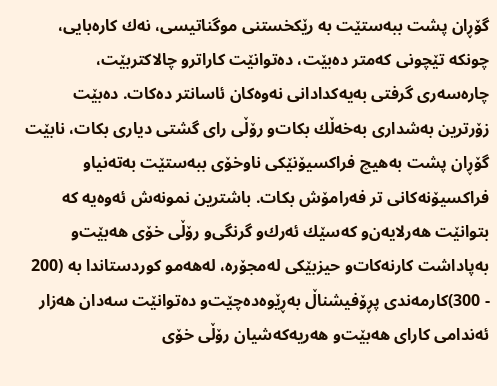گۆڕان پشت ببه‌ستێت به‌ رێكخستنی موگناتیسی، نه‌ك كاره‌بایی، چونكه‌ تێچونی‌ كه‌متر ده‌بێت، ده‌توانێت كاراتر‌و چالاكتربێت، چاره‌سه‌ری گرفتی به‌یه‌كدادانی نه‌وه‌كان ئاسانتر ده‌كات. ده‌بێت زۆرترین به‌شداری به‌خه‌ڵك بكات‌و رۆڵی رای گشتی دیاری بكات، نابێت گۆڕان پشت به‌هیچ فراكسیۆنێكی ناوخۆی ببه‌ستێت به‌ته‌نیاو فراكسیۆنه‌كانی تر فه‌رامۆش بكات. باشترین نمونه‌ش ئه‌وه‌یه‌ كه‌ بتوانێت هه‌رلایه‌ن‌و كه‌سێك ئه‌رك‌و گرنگی‌و رۆڵی خۆی هه‌بێت‌و به‌پاداشت كارنه‌كات‌و حیزبێكی له‌مجۆره‌، له‌هه‌مو كوردستاندا به‌ (200 - 300)كارمه‌ندی پڕۆفیشناڵ‌ به‌ڕێوه‌ده‌چێت‌و ده‌توانێت سه‌دان هه‌زار ئه‌ندامی كارای هه‌بێت‌و هه‌ریه‌كه‌شیان رۆڵی خۆی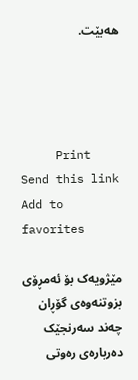هه‌بێت.




     Print     Send this link     Add to favorites

مێژویه‌ک بۆ ئه‌مڕۆی بزوتنەوەی گۆڕان
چه‌ند سه‌رنجێک ده‌رباره‌ی ره‌وتی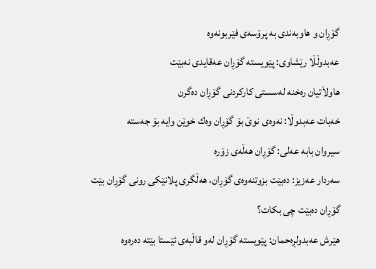گۆڕان و هاوبه‌ندی به‌ پرۆسه‌ی فێربونه‌وه‌
عه‌بدوڵڵا رێشاوی‌: پێویسته‌ گۆڕان عه‌قایدی‌ نه‌بێت
هاولاَتیان ره‌خنه‌ له‌سستی‌ كاركردنی‌ گۆڕان ده‌گرن
خه‌بات عه‌بدوڵا: نه‌وه‌ی‌ نوێ‌ بۆ گۆڕان وه‌ك خوێن وایه‌ بۆ جه‌سته‌
سیروان بابه‌ عه‌لی: گۆڕان هه‌ڵه‌ی زۆره‌
سه‌ردار عه‌زیز: ده‌بێت بزوتنه‌وه‌ی‌ گۆڕان، هه‌ڵگری پلانێکی رونی گۆڕان بێت
گۆڕان ده‌بێت چی‌ بكات؟
هێرش عه‌بدولڕه‌حمان: پێویسته‌ گۆڕان له‌و قاڵبه‌ی‌ ئێستا بێته‌ ده‌ره‌وه‌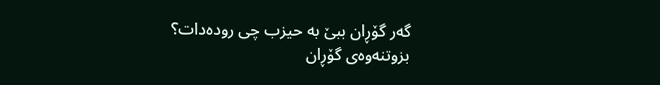گه‌ر گۆڕان ببێ به‌ حیزب چی روده‌دات؟
بزوتنه‌وه‌ی‌ گۆڕان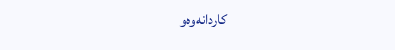كاردانه‌وه‌و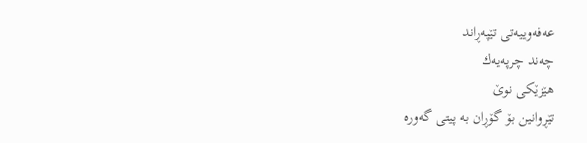عه‌فه‌وییه‌تی‌ تێپه‌ڕاند
چه‌ند چرپه‌یه‌ك
هێزێكی نوێ‌
تێڕوانین بۆ گۆڕان به‌ پیتی گه‌وره‌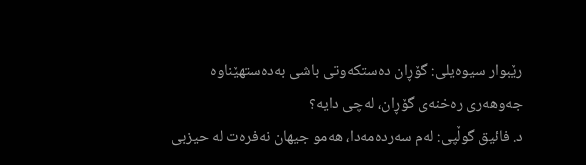رێبوار سیوه‌یلی‌: گۆڕان ده‌ستكه‌وتی‌ باشی‌ به‌ده‌ستهێناوه‌
جه‌وهه‌ری‌ ره‌خنه‌ی‌ گۆڕان، له‌چی‌ دایه‌؟
د. فائیق گوڵپی‌: له‌م سه‌رده‌مه‌دا، هه‌مو جیهان نه‌فره‌ت له‌ حیزبی‌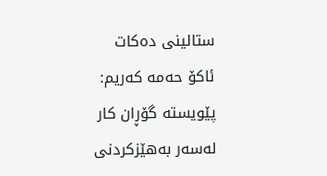ستالینی‌ ده‌كات
ئاكۆ حه‌مه‌ كه‌ریم: پێویسته‌ گۆڕان كار له‌سه‌ر به‌هێزكردنی‌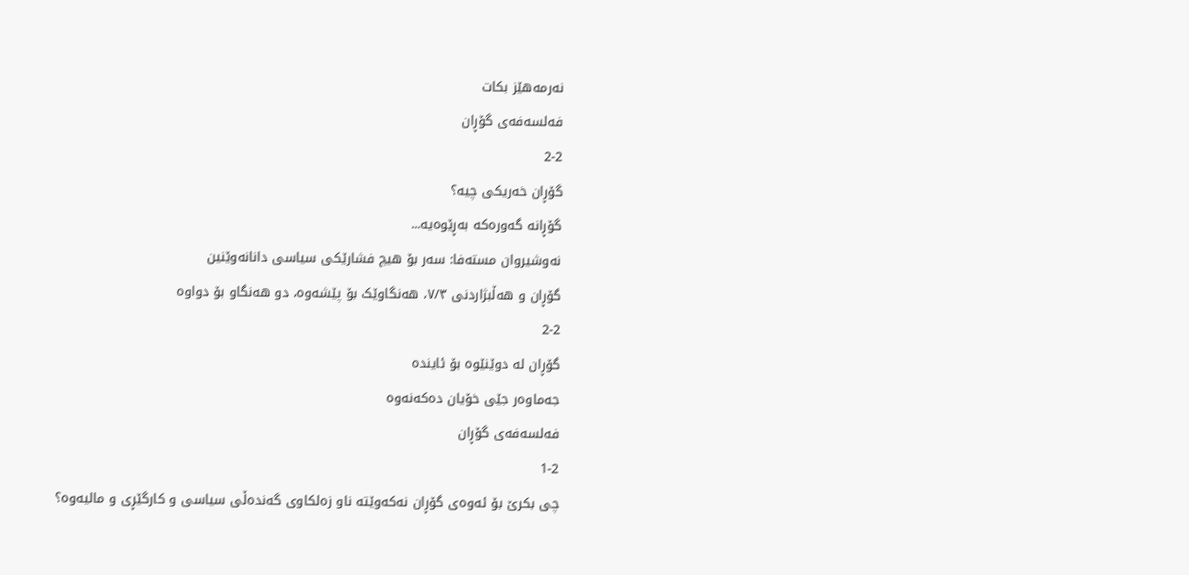نه‌رمه‌هێز بكات
فه‌لسه‌فه‌ی گۆڕان
2-2
گۆڕان خەریکی چیە؟
گۆڕانە گەورەکە بەڕێوەیە...
نه‌وشیروان مسته‌فا: سه‌ر بۆ هیچ فشارێكی سیاسی دانانه‌وێنین
گۆڕان ‌و هه‌ڵبژاردنی ٧/٣، هه‌نگاوێک بۆ پێشه‌وه‌، دو هه‌نگاو بۆ دواوه‌
2-2
گۆڕان له‌ دوێنێوه‌ بۆ ئاینده‌
جه‌ماوه‌ر جێی خۆیان ده‌که‌نه‌وه
فه‌لسه‌فه‌ی گۆڕان
1-2
چی بکرێ بۆ ئه‌وه‌ی گۆڕان نه‌که‌وێته‌ ناو زه‌لکاوی گه‌نده‌ڵی سیاسی و کارگێڕی و مالیه‌وه‌؟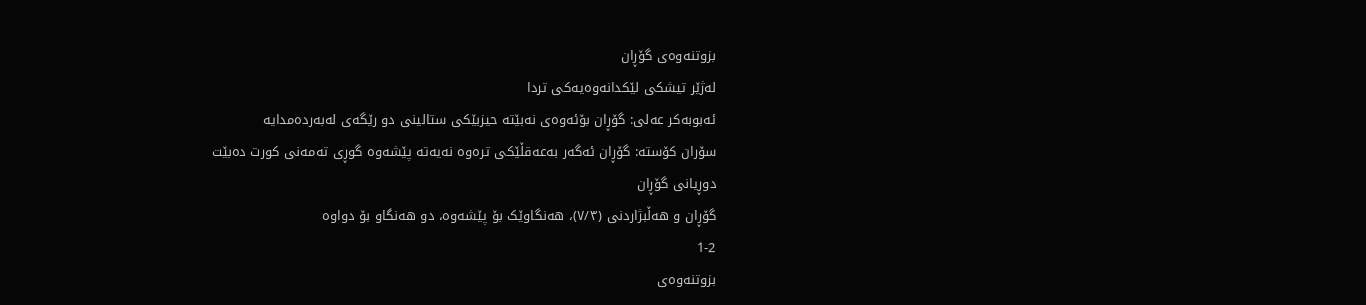بزوتنه‌وه‌ی گۆڕان
له‌ژێر تیشکی لێکدانه‌وه‌یه‌کی تردا
ئه‌بوبه‌كر عه‌لی‌: گۆڕان بۆئه‌وه‌ی‌ نه‌بێته‌ حیزبێكی‌ ستالینی‌ دو رێگه‌ی‌ له‌به‌رده‌مدایه‌
سۆران كۆسته‌: گۆڕان ئه‌گه‌ر به‌عه‌قڵێكی‌ تره‌وه‌ نه‌یه‌ته‌ پێشه‌وه‌ گوڕی‌ ته‌مه‌نی‌ كورت ده‌بێت
دوڕیانی‌ گۆڕان
گۆڕان‌ و هه‌ڵبژاردنی (٧/٣)، هه‌نگاوێک بۆ پێشه‌وه‌، دو هه‌نگاو بۆ دواوه‌
1-2
بزوتنه‌وه‌ی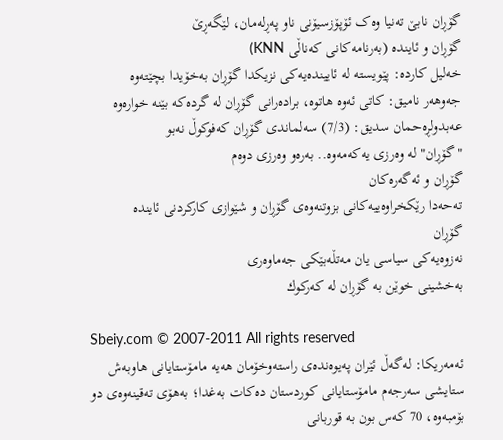گۆڕان نابێ ته‌نیا وه‌ک ئۆپۆزسیۆنی ناو په‌ڕله‌مان، لێگه‌ڕێ
گۆڕان و ئاینده‌ (به‌رنامه‌كانی‌ كه‌ناڵی‌ KNN)
خه‌لیل كارده‌: پێویسته‌ له‌ ئایینده‌یه‌كی نزیكدا گۆڕان به‌خۆیدا بچێته‌وه‌
جه‌وهه‌ر نامیق: كاتی ئه‌وه‌ هاتوه‌، براده‌رانی گۆڕان له‌ گرده‌كه‌ بێنه‌ خواره‌وه‌
عه‌بدولڕه‌حمان سدیق: (7/3) سه‌لماندی گۆڕان كه‌فوكوڵ‌ نه‌بو
"گۆڕان" له‌ وه‌رزی‌ یه‌كه‌مه‌وه‌.. به‌ره‌و وه‌رزی‌ دوه‌م
گۆڕان و ئه‌گه‌ره‌كان
ته‌حه‌دا رێکخراوه‌ییه‌کانی بزوتنه‌وه‌ی گۆڕان و شێوازی کارکردنی ئاینده‌
گۆڕان
نه‌زوه‌یه‌كی‌ سیاسی‌ یان مه‌تڵه‌بێكی‌ جه‌ماوه‌ری‌
بەخشینی خوێن بە گۆڕان لە كەركوك

Sbeiy.com © 2007-2011 All rights reserved
ئه‌مه‌ریكا: له‌گه‌ڵ ئێران په‌یوه‌نده‌ی‌ راسته‌وخۆمان هه‌یه‌ مامۆستایانی هاوبه‌ش ستایشی سه‌رجه‌م مامۆستایانی‌ كوردستان ده‌كات به‌غدا؛ به‌هۆی ته‌قینه‌وه‌ی دو بۆمبه‌وه، 70 كه‌س بون به‌ قوربانی‌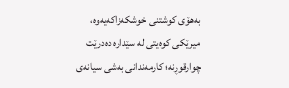به‌هۆی‌ كوشتنی‌ خوشكه‌زاكه‌یه‌وه‌، میرێكی كوه‌یتی‌ له‌ سێداره‌ ده‌درێت چوارقوڕنه‌؛ كارمه‌ندانی به‌شی سیانه‌ی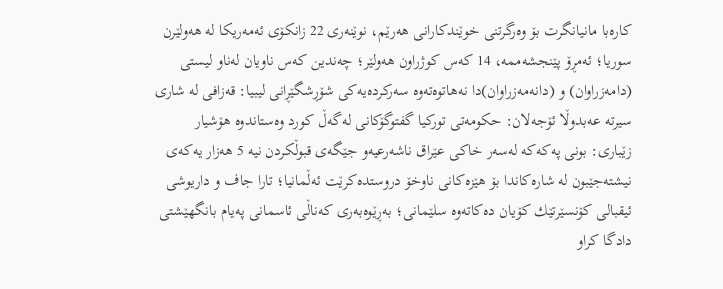كاره‌با مانیانگرت بۆ وه‌رگرتنی خوێندكارانی هه‌رێم، نوێنه‌ری‌ 22 زانكۆی‌ ئه‌مه‌ریكا له‌ هه‌ولێرن سوریا؛ ئه‌مڕۆ پێنجشه‌ممه‌، 14 كه‌س كوژراون هه‌ولێر؛ چه‌ندین كه‌س ناویان له‌ناو ليستى (دامه‌زراوان) و (دانه‌مه‌زراوان)دا نه‌هاتوه‌ته‌وه‌ سه‌ركرده‌یه‌كی شۆڕشگێڕانی‌ لیبیا: قه‌زافی له‌ شاری‌ سیرته‌ عه‌بدوڵا ئۆجه‌لان: حكومه‌تی‌ توركیا گفتوگۆكانی‌ له‌گه‌ڵ كورد وه‌ستاندوه‌ هۆشیار زێباری‌: بونی په‌كه‌كه‌ له‌سه‌ر خاكی عێراق ناشه‌رعیه‌و جێگه‌ی‌ قبوڵكردن نیه‌ 5 هه‌زار یه‌كه‌ی‌ نیشته‌جێبون له‌ شاره‌كاندا بۆ هێزه‌كانی ناوخۆ دروستده‌كرێت ئه‌ڵمانیا؛ تارا جاف و داریوشی‌ ئیقبالی‌ كۆنسێرتێك كۆیان ده‌كاته‌وه‌ سلێمانی؛ به‌ڕێوه‌به‌ری كه‌ناڵی ئاسمانی په‌یام بانگهێشتی دادگا کراو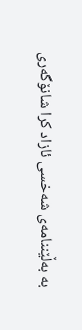به‌ به‌ڵێننامه‌ی شه‌خسی ئازاد کرا شانۆگه‌ری‌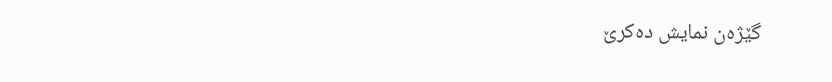گێژه‌ن نمایش ده‌كرێ